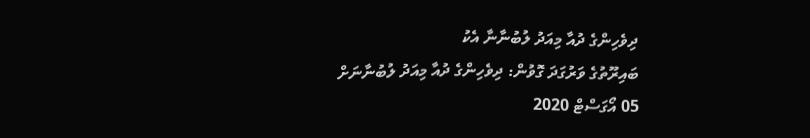ދިވެހިންގެ ދުއާ މިއަދު ލުބުނާނާ އެކު
ބައިރޫތުގެ ވަރުގަދަ ގޮވުން: ދިވެހިންގެ ދުއާ މިއަދު ލުބުނާނަށް
05 އޯގަސްޓް 2020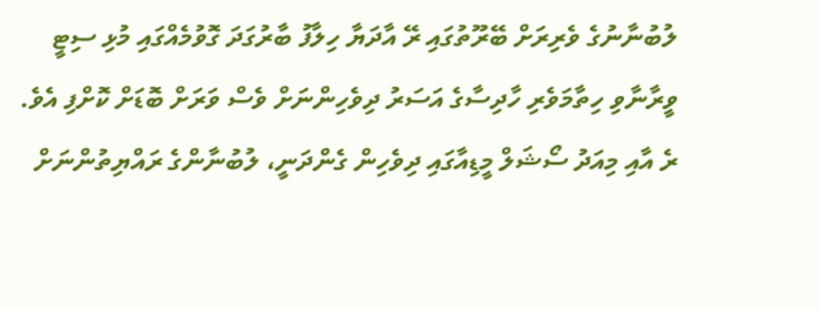ލުބުނާނުގެ ވެރިރަށް ބޭރޫތުގައި ރޭ އާދަޔާ ހިލާފު ބާރުގަދަ ގޮވުމެއްގައި މުޅި ސިޓީ ވީރާނާވި ހިތާމަވެރި ހާދިސާގެ އަސަރު ދިވެހިންނަށް ވެސް ވަރަށް ބޮޑަށް ކޮށްފި އެވެ. ރެ އާއި މިއަދު ސޯޝަލް މީޑިއާގައި ދިވެހިން ގެންދަނީ، ލުބުނާންގެ ރައްޔިތުންނަށް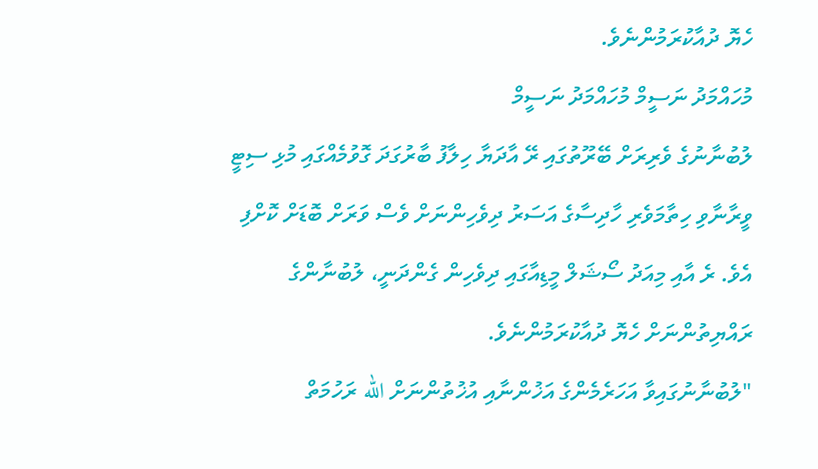ހެޔޮ ދުއާކުރަމުންނެވެ.
މުހައްމަދު ނަސީމް މުހައްމަދު ނަސީމް
ލުބުނާނުގެ ވެރިރަށް ބޭރޫތުގައި ރޭ އާދަޔާ ހިލާފު ބާރުގަދަ ގޮވުމެއްގައި މުޅި ސިޓީ ވީރާނާވި ހިތާމަވެރި ހާދިސާގެ އަސަރު ދިވެހިންނަށް ވެސް ވަރަށް ބޮޑަށް ކޮށްފި އެވެ. ރެ އާއި މިއަދު ސޯޝަލް މީޑިއާގައި ދިވެހިން ގެންދަނީ، ލުބުނާންގެ ރައްޔިތުންނަށް ހެޔޮ ދުއާކުރަމުންނެވެ.
"ލުބުނާނުގައިވާ އަހަރެމެންގެ އަޚުންނާއި އުޚުތުންނަށް الله ރަހުމަތް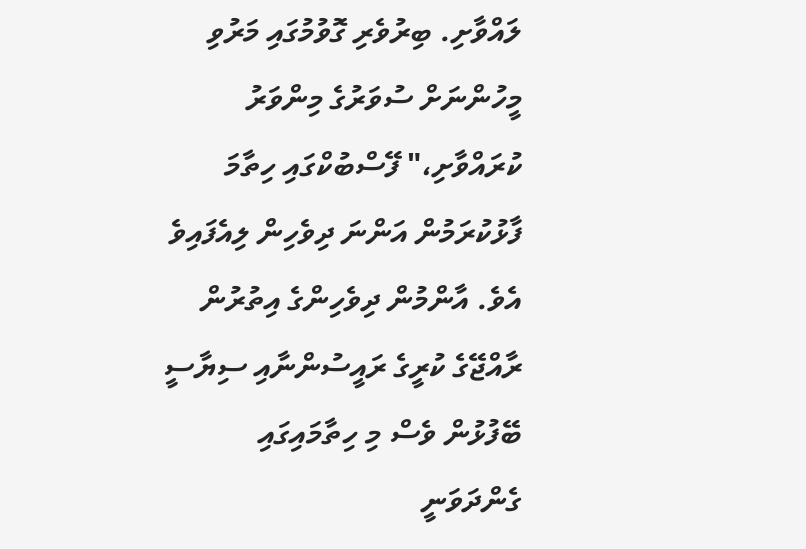ލައްވާށި. ބިރުވެރި ގޮވުމުގައި މަރުވި މީހުންނަށް ސުވަރުގެ މިންވަރު ކުރައްވާށި،" ފޭސްބުކްގައި ހިތާމަ ފާޅުކުރަމުން އަންނަ ދިވެހިން ލިއެފައިވެ އެވެ. އާންމުން ދިވެހިންގެ އިތުރުން ރާއްޖޭގެ ކުރީގެ ރައީސުންނާއި ސިޔާސީ ބޭފުޅުން ވެސް މި ހިތާމައިގައި ގެންދަވަނީ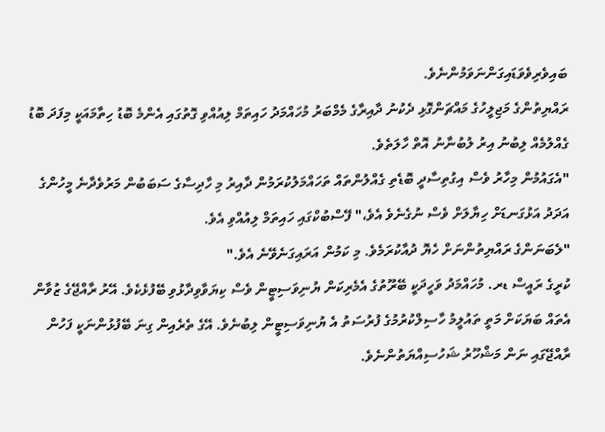ބައިވެރިވެވަޑައިގަންނަވަމުންނެވެ.
ރައްޔިތުންގެ މަޖިލީހުގެ މައްޗަންގޮޅި ދެކުނު ދާއިރާގެ މެމްބަރު މުހައްމަދު ހައިތަމް ލިއުއްވި ގޮތުގައި އެންމެ ބޮޑު ހިތާމައަކީ މިފަދަ ބޮޑު ގެއްލުމެއް ލިބުނު އިރު ލުބުނާނު އޮތް ހާލަތެވެ.
"އެގައުމުން މިހާރު ވެސް އިގުތިސާދީ ބޮޑެތި ގެއްލުންތައް ތަހައްމަލުކުރަމުން ދާއިރު މި ހާދިސާގެ ސަބަބުން މަރުވެދާނެ މީހުންގެ އަދަދު އަޅުގަނޑަށް ހިޔާލަށް ވެސް ނުގެނެވެ އެވެ،" ފޭސްބުކްގައި ހައިތަމް ލިއުއްވި އެވެ.
"ލެބަނަންގެ ރައްޔިތުންނަށް ހެޔޮ ދުއާކުރަމެވެ. މި ކަމުން އަރައިގަނެވޭނެ އެވެ."
ކުރީގެ ރައީސް ޑރ. މުހައްމަދު ވަހީދަކީ ބޭރޫތުގެ އެމެރިކަން ޔުނިވަސިޓީން ވެސް ކިޔަވާވިދާޅުވި ބޭފުޅެކެވެ. އޭރު ރާއްޖޭގެ ޒުވާން އެތައް ބަޔަކަށް މަތީ ތައުލީމު ހާސިލްކުރުމުގެ ފުރުސަތު އެ ޔުނިވަސިޓީން ލިބުނެވެ. އޭގެ ތެރެއިން ގިނަ ބޭފުޅުންނަކީ ފަހުން ރާއްޖޭގައި ނަން މަޝްހޫރު ޝަހުސިއްޔަތުންނެވެ.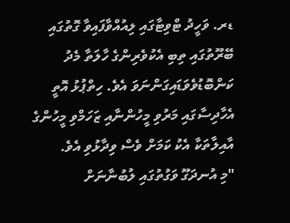ޑރ. ވަހީދު ޓްވިޓާގައި ލިއުއްވާފައިވާ ގޮތުގައި ބޭރޫތުގައި ތިބި އެކުވެރިންގެ ހާލަތާ މެދު ކަންބޮޑުވެވަޑައިގަންނަވަ އެވެ. ހިތްޕުޅު އޮތީ އެހާދިސާގައި މަރުވި މީހުންނާއި ޒަހަމްވި މީހުންގެ އާއިލާތަކާ އެކު ކަމަށް ވެސް ވިދާޅުވި އެވެ.
"މި އުނދަގޫ ވަގުތުގައި ލުބުނާނަށް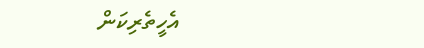އެހީތެރިކަން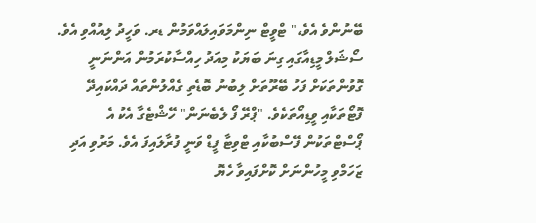ބޭނުންވެ އެވެ،" ޓްވީޓް ނިންމަވައިލައްވަމުން ޑރ. ވަހީދު ލިއުއްވި އެވެ.
ސޯޝަލް މީޑިއާގައި ގިނަ ބަޔަކު މިއަދު ހިއްސާކުރަމުން އަންނަނީ ގޮވުންތަކަށް ފަހު ބޭރޫތަށް ލިބުނު ބޮޑެތި ގެއްލުންތައް ދައްކައިދޭ ފޮޓޯތަކާއި ވީޑިއޯތަކެވެ. "ޕްރޭ ފޯ ލެބެނަން" ހޭޝްޓެގާ އެކު އެ ޕޯސްޓްތަކުން ފޭސްބުކާއި ޓްވިޓާ ފީޑް ވަނީ ފުރާލައިފަ އެވެ. މަރުވި އަދި ޒަހަމްވި މީހުންނަށް ކޮށްފައިވާ ހެޔޮ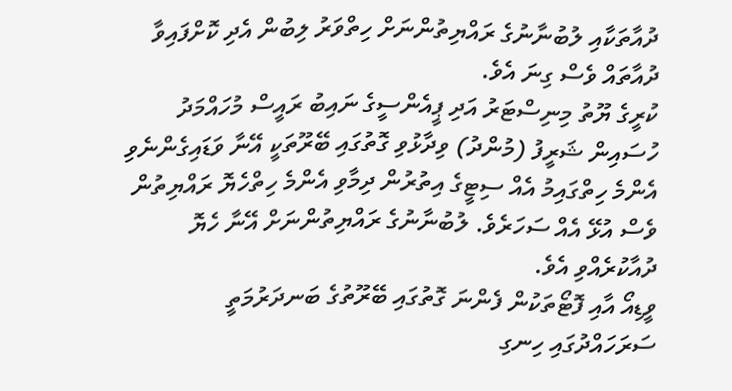ދުއާތަކާއި ލުބުނާނުގެ ރައްޔިތުންނަށް ހިތްވަރު ލިބުން އެދި ކޮށްފައިވާ ދުއާތައް ވެސް ގިނަ އެވެ.
ކުރީގެ ޔޫތު މިނިސްޓަރު އަދި ޕީއެންސީގެ ނައިބު ރައީސް މުހައްމަދު ހުސައިން ޝަރީފު (މުންދު) ވިދާޅުވި ގޮތުގައި ބޭރޫތަކީ އޭނާ ވަޑައިގެންނެވި އެންމެ ހިތްގައިމު އެއް ސިޓީގެ އިތުރުން ދިމާވި އެންމެ ހިތްހެޔޮ ރައްޔިތުން ވެސް އުޅޭ އެއް ސަހަރެވެ. ލުބުނާނުގެ ރައްޔިތުންނަށް އޭނާ ހެޔޮ ދުއާކުރެއްވި އެވެ.
ވީޑިއޯ އާއި ފޮޓޯތަކުން ފެންނަ ގޮތުގައި ބޭރޫތުގެ ބަނދަރުމަތީ ސަރަހައްދުގައި ހިނގި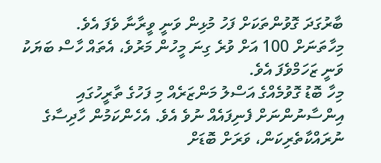ބާރުގަދަ ގޮވުންތަކަށް ފަހު މުޅިން ވަނީ ވީރާނާ ވެފަ އެވެ. މިހާތަނަށް 100 އަށް ވުރެ ގިނަ މީހުން މަރުވެ، އެތައް ހާސް ބަޔަކު ވަނީ ޒަހަމްވެފަ އެވެ.
މިހާ ބޮޑު ގޮވުމެއްގެ އަސްލު މަންޒަރެއް މި ފަހުގެ ތާރީހުގައި އިންސާނުންނަށް ފެނިފައެއް ނުވެ އެވެ. އެހެންކަމުން ހާދިސާގެ ނުރައްކާތެރިކަން، ވަރަށް ބޮޑަށް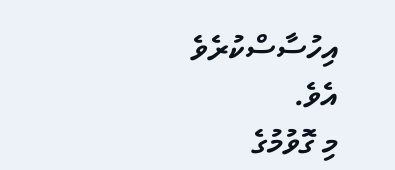އިހުސާސްކުރެވެ އެވެ.
މި ގޮވުމުގެ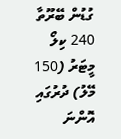ގުޑުން ބޭރޫތާ 240 ކިލޯ މީޓަރު (150 މޭލު) ދުރުގައި އޮންނަ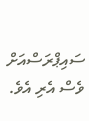ސައިޕްރަސްއަށް ވެސް އެރި އެވެ.